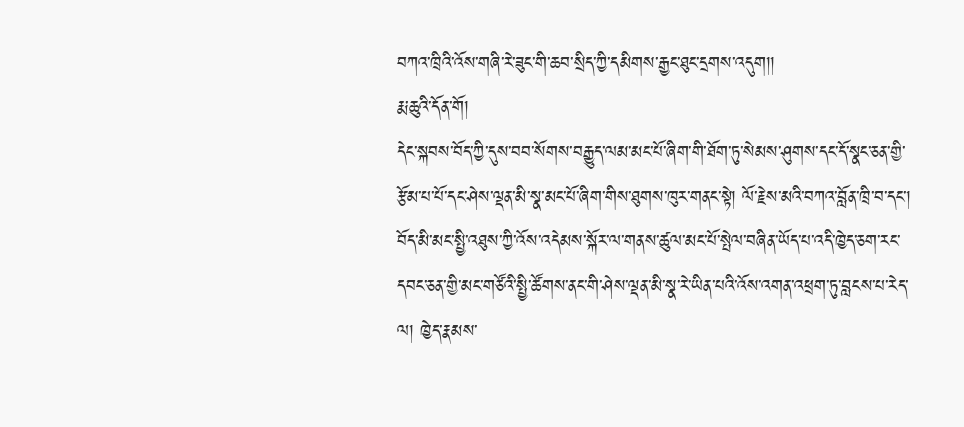བཀའ་ཁྲིའི་འོས་གཞི་རེ་ཟུང་གི་ཆབ་སྲིད་ཀྱི་དམིགས་རྒྱང་ཐུང་དྲགས་འདུག།།
རྨ་ཆུའི་དོན་གོ།
དེང་སྐབས་བོད་ཀྱི་དུས་བབ་སོགས་བརྒྱུད་ལམ་མང་པོ་ཞིག་གི་ཐོག་ཏུ་སེམས་ཤུགས་དང་དོ་སྣང་ཅན་གྱི་རྩོམ་པ་པོ་དང་ཤེས་ལྡན་མི་སྣ་མང་པོ་ཞིག་གིས་ཐུགས་ཁུར་གནང་སྟེ། ལོ་རྗེས་མའི་བཀའ་བློན་ཁྲི་བ་དང་། བོད་མི་མང་སྤྱི་འཐུས་ཀྱི་འོས་འདེམས་སྐོར་ལ་གནས་ཚུལ་མང་པོ་སྤེལ་བཞིན་ཡོད་པ་འདི་ཁྱེད་ཅག་རང་དབང་ཅན་གྱི་མང་གཙོའི་སྤྱི་ཚོགས་ནང་གི་ཤེས་ལྡན་མི་སྣ་རེ་ཡིན་པའི་འོས་འགན་འཕྲག་ཏུ་བླངས་པ་རེད་ལ། ཁྱེད་རྣམས་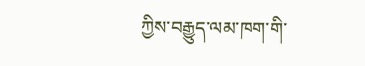ཀྱིས་བརྒྱུད་ལམ་ཁག་གི་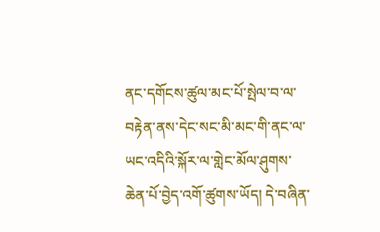ནང་དགོངས་ཚུལ་མང་པོ་སྤེལ་བ་ལ་བརྟེན་ནས་དེང་སང་མི་མང་གི་ནང་ལ་ཡང་འདིའི་སྐོར་ལ་གླེང་མོལ་ཤུགས་ཆེན་པོ་བྱེད་འགོ་ཚུགས་ཡོད། དེ་བཞིན་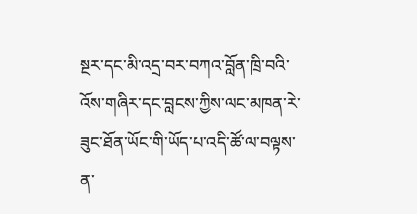སྔར་དང་མི་འདྲ་བར་བཀའ་བློན་ཁྲི་བའི་འོས་གཞིར་དང་བླངས་ཀྱིས་ལང་མཁན་རེ་ཟུང་ཐོན་ཡོང་གི་ཡོད་པ་འདི་ཚོ་ལ་བལྟས་ན་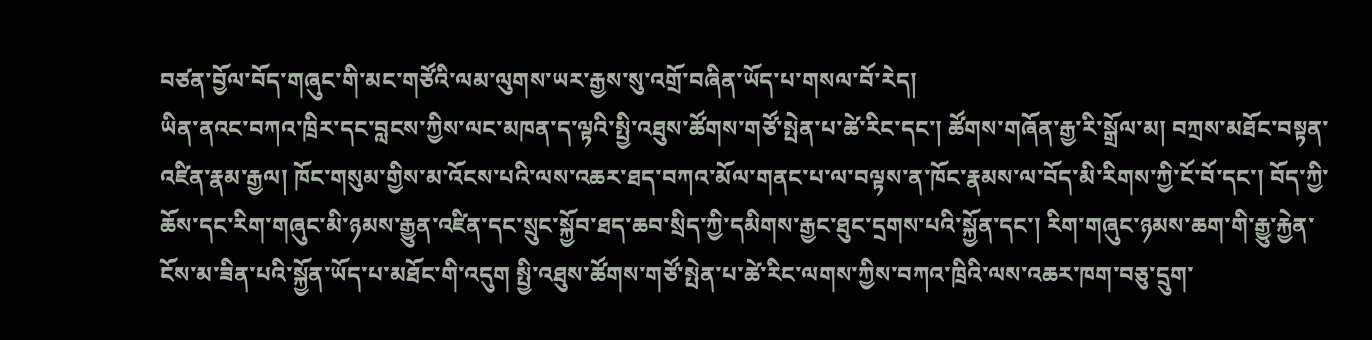བཙན་བྱོལ་བོད་གཞུང་གི་མང་གཙོའི་ལམ་ལུགས་ཡར་རྒྱས་སུ་འགྲོ་བཞིན་ཡོད་པ་གསལ་བོ་རེད།
ཡིན་ནའང་བཀའ་ཁྲིར་དང་བླངས་ཀྱིས་ལང་མཁན་ད་ལྟའི་སྤྱི་འཐུས་ཚོགས་གཙོ་སྤེན་པ་ཚེ་རིང་དང་། ཚོགས་གཞོན་རྒྱ་རི་སྒྲོལ་མ། བཀྲས་མཐོང་བསྟན་འཛིན་རྣམ་རྒྱལ། ཁོང་གསུམ་གྱིས་མ་འོངས་པའི་ལས་འཆར་ཐད་བཀའ་མོལ་གནང་པ་ལ་བལྟས་ན་ཁོང་རྣམས་ལ་བོད་མི་རིགས་ཀྱི་ངོ་བོ་དང་། བོད་ཀྱི་ཆོས་དང་རིག་གཞུང་མི་ཉམས་རྒྱུན་འཛིན་དང་སྲུང་སྐྱོབ་ཐད་ཆབ་སྲིད་ཀྱི་དམིགས་རྒྱང་ཐུང་དྲགས་པའི་སྐྱོན་དང་། རིག་གཞུང་ཉམས་ཆག་གི་རྒྱུ་རྐྱེན་ངོས་མ་ཟིན་པའི་སྐྱོན་ཡོད་པ་མཐོང་གི་འདུག སྤྱི་འཐུས་ཚོགས་གཙོ་སྤེན་པ་ཚེ་རིང་ལགས་ཀྱིས་བཀའ་ཁྲིའི་ལས་འཆར་ཁག་བཅུ་དྲུག་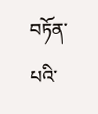བཏོན་པའི་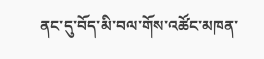ནང་དུ་བོད་མི་བལ་གོས་འཚོང་མཁན་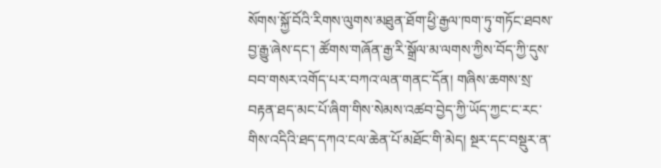སོགས་སྐྱོ་བོའི་རིགས་ལུགས་མཐུན་ཐོག་ཕྱི་རྒྱལ་ཁག་ཏུ་གཏོང་ཐབས་བྱ་རྒྱུ་ཞེས་དང་། ཚོགས་གཞོན་རྒྱ་རི་སྒྲོལ་མ་ལགས་ཀྱིས་བོད་ཀྱི་དུས་བབ་གསར་འགོད་པར་བཀའ་ལན་གནང་དོན། གཞིས་ཆགས་སྲ་བརྟན་ཐད་མང་པོ་ཞིག་གིས་སེམས་འཚབ་བྱེད་ཀྱི་ཡོད་ཀྱང་ང་རང་གིས་འདིའི་ཐད་དཀའ་ངལ་ཆེན་པོ་མཐོང་གི་མེད། སྔར་དང་བསྡུར་ན་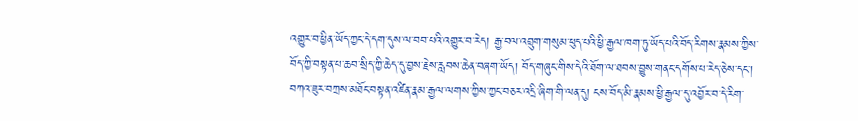འགྱུར་བ་ཕྱིན་ཡོད་ཀྱང་དེ་དག་དུས་ལ་བབ་པའི་འགྱུར་བ་རེད། རྒྱ་བལ་འབྲུག་གསུམ་ཕུད་པའི་ཕྱི་རྒྱལ་ཁག་ཏུ་ཡོད་པའི་བོད་རིགས་རྣམས་ཀྱིས་བོད་ཀྱི་བསྟན་པ་ཆབ་སྲིད་ཀྱི་ཆེད་དུ་བྱས་རྗེས་རླབས་ཆེན་བཞག་ཡོད། བོད་གཞུང་གིས་དེའི་ཐོག་ལ་ཐབས་བྱུས་གནང་དགོས་པ་རེད་ཅེས་དང་། བཀའ་ཟུར་བཀྲས་མཐོང་བསྟན་འཛིན་རྣམ་རྒྱལ་ལགས་ཀྱིས་ཀྱང་བཅར་འདྲི་ཞིག་གི་ལན་དུ། ངས་བོད་མི་རྣམས་ཕྱི་རྒྱལ་དུ་འབྱོར་བ་དེ་རིག་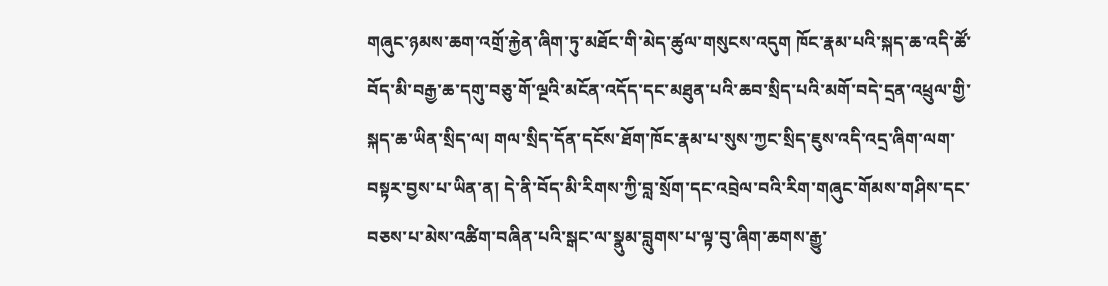གཞུང་ཉམས་ཆག་འགྲོ་རྐྱེན་ཞིག་ཏུ་མཐོང་གི་མེད་ཚུལ་གསུངས་འདུག ཁོང་རྣམ་པའི་སྐད་ཆ་འདི་ཚོ་བོད་མི་བརྒྱ་ཆ་དགུ་བཅུ་གོ་ལྔའི་མངོན་འདོད་དང་མཐུན་པའི་ཆབ་སྲིད་པའི་མགོ་བདེ་དྲན་འཕྲུལ་གྱི་སྐད་ཆ་ཡིན་སྲིད་ལ། གལ་སྲིད་དོན་དངོས་ཐོག་ཁོང་རྣམ་པ་སུས་ཀྱང་སྲིད་ཇུས་འདི་འདྲ་ཞིག་ལག་བསྟར་བྱས་པ་ཡིན་ན། དེ་ནི་བོད་མི་རིགས་ཀྱི་བླ་སྲོག་དང་འབྲེལ་བའི་རིག་གཞུང་གོམས་གཤིས་དང་བཅས་པ་མེས་འཚིག་བཞིན་པའི་སྒང་ལ་སྣུམ་བླུགས་པ་ལྟ་བུ་ཞིག་ཆགས་རྒྱུ་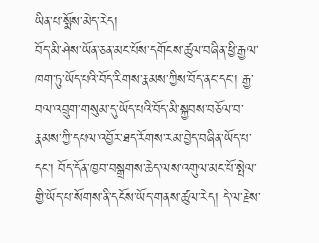ཡིན་པ་སྨོས་མེད་རེད།
བོད་མི་ཤེས་ཡོན་ཅན་མང་པོས་དགོངས་ཚུལ་བཞིན་ཕྱི་རྒྱལ་ཁག་ཏུ་ཡོད་པའི་བོད་རིགས་རྣམས་ཀྱིས་བོད་ནང་དང་། རྒྱ་བལ་འབྲུག་གསུམ་དུ་ཡོད་པའི་བོད་མི་སྐྱབས་བཅོལ་བ་རྣམས་ཀྱི་དཔལ་འབྱོར་ཐད་རོགས་རམ་བྱེད་བཞིན་ཡོད་པ་དང་། བོད་དོན་ཁྱབ་བསྒྲགས་ཆེད་ལས་འགུལ་མང་པོ་སྤེལ་གྱི་ཡོད་པ་སོགས་ནི་དངོས་ཡོད་གནས་ཚུལ་རེད། དེ་ལ་རྗེས་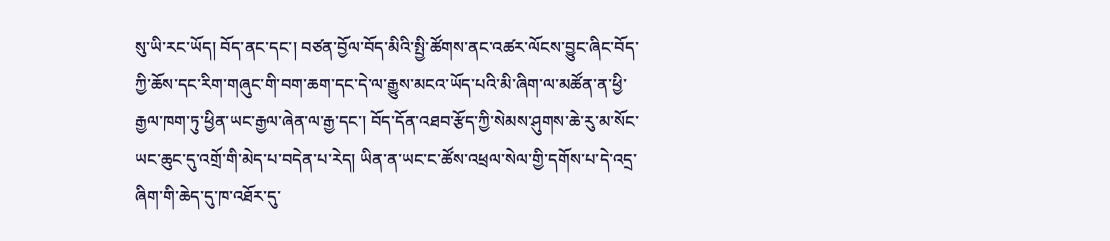སུ་ཡི་རང་ཡོད། བོད་ནང་དང་། བཙན་བྱོལ་བོད་མིའི་སྤྱི་ཚོགས་ནང་འཚར་ལོངས་བྱུང་ཞིང་བོད་ཀྱི་ཆོས་དང་རིག་གཞུང་གི་བག་ཆག་དང་དེ་ལ་རྒྱུས་མངའ་ཡོད་པའི་མི་ཞིག་ལ་མཚོན་ན་ཕྱི་རྒྱལ་ཁག་ཏུ་ཕྱིན་ཡང་རྒྱལ་ཞེན་ལ་རྒྱ་དང་། བོད་དོན་འཐབ་རྩོད་ཀྱི་སེམས་ཤུགས་ཆེ་རུ་མ་སོང་ཡང་ཆུང་དུ་འགྲོ་གི་མེད་པ་བདེན་པ་རེད། ཡིན་ན་ཡང་ང་ཚོས་འཕྲལ་སེལ་གྱི་དགོས་པ་དེ་འདྲ་ཞིག་གི་ཆེད་དུ་ཁ་འཐོར་དུ་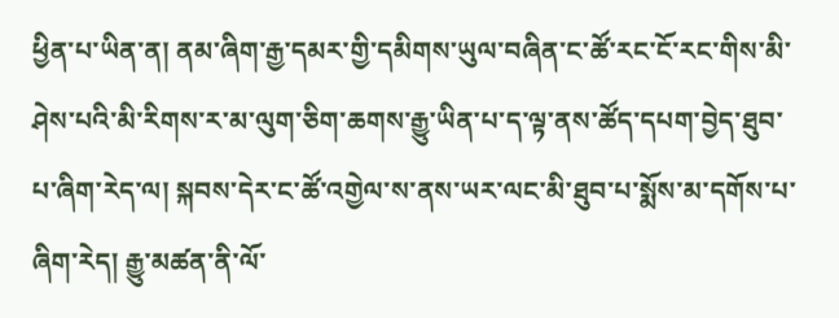ཕྱིན་པ་ཡིན་ན། ནམ་ཞིག་རྒྱ་དམར་གྱི་དམིགས་ཡུལ་བཞིན་ང་ཚོ་རང་ངོ་རང་གིས་མི་ཤེས་པའི་མི་རིགས་ར་མ་ལུག་ཅིག་ཆགས་རྒྱུ་ཡིན་པ་ད་ལྟ་ནས་ཚོད་དཔག་བྱེད་ཐུབ་པ་ཞིག་རེད་ལ། སྐབས་དེར་ང་ཚོ་འགྱེལ་ས་ནས་ཡར་ལང་མི་ཐུབ་པ་སྨོས་མ་དགོས་པ་ཞིག་རེད། རྒྱུ་མཚན་ནི་ལོ་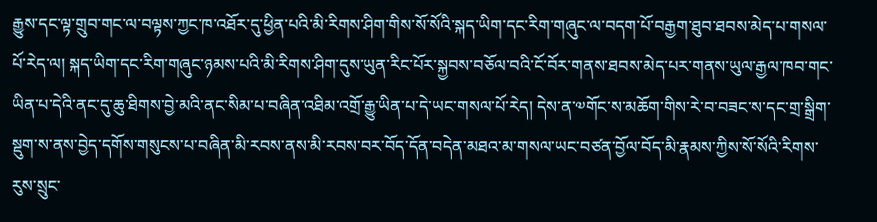རྒྱུས་དང་ལྟ་གྲུབ་གང་ལ་བལྟས་ཀྱང་ཁ་འཐོར་དུ་ཕྱིན་པའི་མི་རིགས་ཤིག་གིས་སོ་སོའི་སྐད་ཡིག་དང་རིག་གཞུང་ལ་བདག་པོ་བརྒྱག་ཐུབ་ཐབས་མེད་པ་གསལ་པོ་རེད་ལ། སྐད་ཡིག་དང་རིག་གཞུང་ཉམས་པའི་མི་རིགས་ཤིག་དུས་ཡུན་རིང་པོར་སྐྱབས་བཅོལ་བའི་ངོ་བོར་གནས་ཐབས་མེད་པར་གནས་ཡུལ་རྒྱལ་ཁབ་གང་ཡིན་པ་དེའི་ནང་དུ་ཆུ་ཐིགས་བྱེ་མའི་ནང་སིམ་པ་བཞིན་འཐིམ་འགྲོ་རྒྱུ་ཡིན་པ་དེ་ཡང་གསལ་པོ་རེད། དེས་ན་༧གོང་ས་མཆོག་གིས་རེ་བ་བཟང་ས་དང་གྲ་སྒྲིག་སྡུག་ས་ནས་བྱེད་དགོས་གསུངས་པ་བཞིན་མི་རབས་ནས་མི་རབས་བར་བོད་དོན་བདེན་མཐའ་མ་གསལ་ཡང་བཙན་བྱོལ་བོད་མི་རྣམས་ཀྱིས་སོ་སོའི་རིགས་རུས་སྲུང་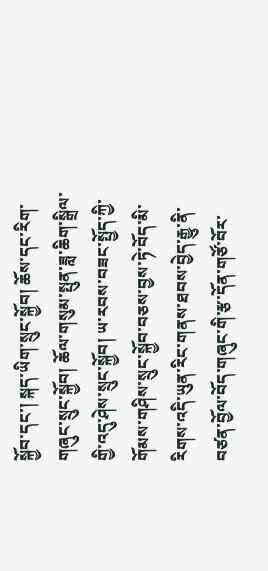སྐྱོབ་དང་། སྐད་ཡིག་སྲུང་སྐྱོབ། ཆོས་དང་རིག་གཞུང་སྲུང་སྐྱོབ། ཆོལ་གསུམ་སྤུན་ཟླ་ཆིག་སྒྲིལ་གྱི་འདུ་ཤེས་སྲུང་སྐྱོབ། ཡ་རབས་བཟང་སྤྱོད་ཀྱི་གོམས་གཤིས་སྲུང་སྐྱོབ་བཅས་བྱས་ཏེ་བོད་མི་རིགས་འདི་ཡུན་རིང་གནས་ཐབས་བྱེད་རྒྱུ་ནི་བཙན་བྱོལ་བོད་གཞུང་གི་རྩ་དོན་གཙོ་བོར་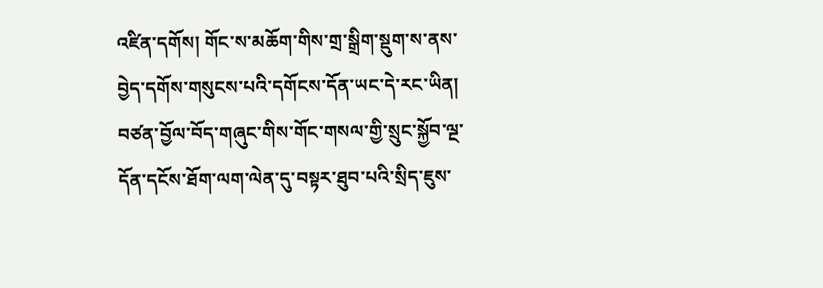འཛིན་དགོས། གོང་ས་མཆོག་གིས་གྲ་སྒྲིག་སྡུག་ས་ནས་བྱེད་དགོས་གསུངས་པའི་དགོངས་དོན་ཡང་དེ་རང་ཡིན།
བཙན་བྱོལ་བོད་གཞུང་གིས་གོང་གསལ་གྱི་སྲུང་སྐྱོབ་ལྔ་དོན་དངོས་ཐོག་ལག་ལེན་དུ་བསྟར་ཐུབ་པའི་སྲིད་ཇུས་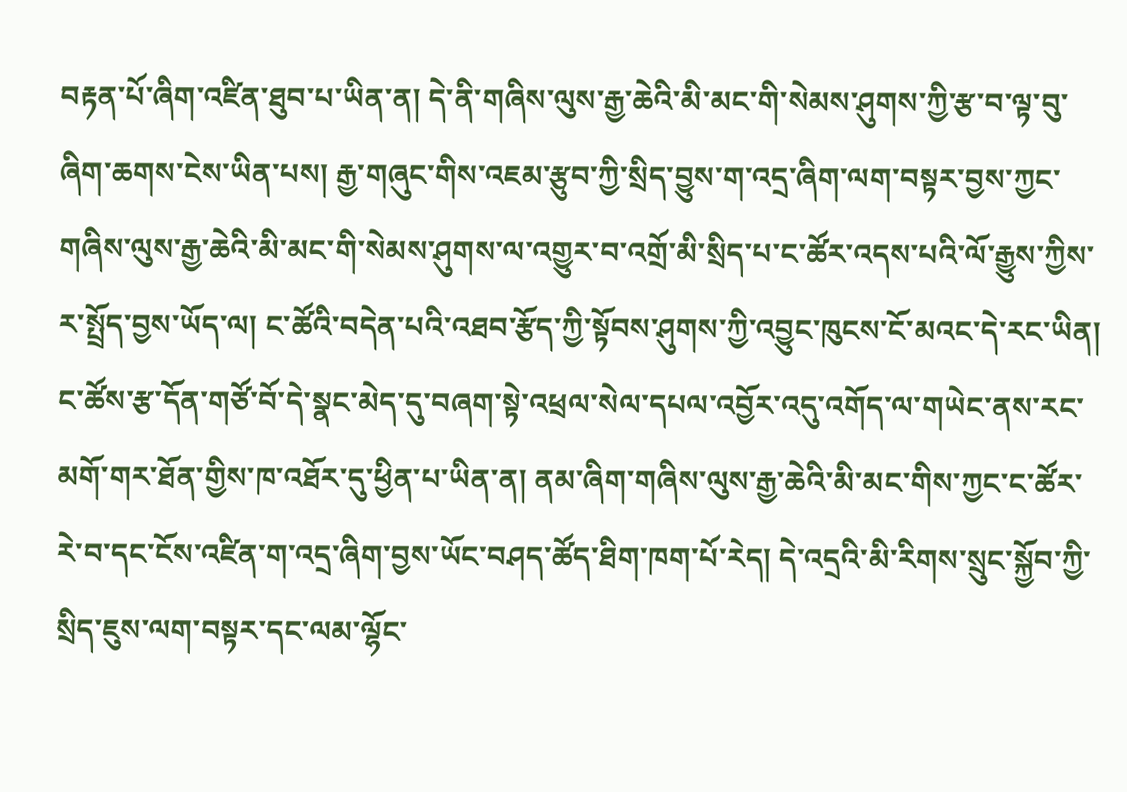བརྟན་པོ་ཞིག་འཛིན་ཐུབ་པ་ཡིན་ན། དེ་ནི་གཞིས་ལུས་རྒྱ་ཆེའི་མི་མང་གི་སེམས་ཤུགས་ཀྱི་རྩ་བ་ལྟ་བུ་ཞིག་ཆགས་ངེས་ཡིན་པས། རྒྱ་གཞུང་གིས་འཇམ་རྩུབ་ཀྱི་སྲིད་བྱུས་ག་འདྲ་ཞིག་ལག་བསྟར་བྱས་ཀྱང་གཞིས་ལུས་རྒྱ་ཆེའི་མི་མང་གི་སེམས་ཤུགས་ལ་འགྱུར་བ་འགྲོ་མི་སྲིད་པ་ང་ཚོར་འདས་པའི་ལོ་རྒྱུས་ཀྱིས་ར་སྤྲོད་བྱས་ཡོད་ལ། ང་ཚོའི་བདེན་པའི་འཐབ་རྩོད་ཀྱི་སྟོབས་ཤུགས་ཀྱི་འབྱུང་ཁུངས་ངོ་མའང་དེ་རང་ཡིན། ང་ཚོས་རྩ་དོན་གཙོ་བོ་དེ་སྣང་མེད་དུ་བཞག་སྟེ་འཕྲལ་སེལ་དཔལ་འབྱོར་འདུ་འགོད་ལ་གཡེང་ནས་རང་མགོ་གར་ཐོན་གྱིས་ཁ་འཐོར་དུ་ཕྱིན་པ་ཡིན་ན། ནམ་ཞིག་གཞིས་ལུས་རྒྱ་ཆེའི་མི་མང་གིས་ཀྱང་ང་ཚོར་རེ་བ་དང་ངོས་འཛིན་ག་འདྲ་ཞིག་བྱས་ཡོང་བཤད་ཚོད་ཐིག་ཁག་པོ་རེད། དེ་འདྲའི་མི་རིགས་སྲུང་སྐྱོབ་ཀྱི་སྲིད་ཇུས་ལག་བསྟར་དང་ལམ་ལྷོང་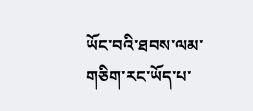ཡོང་བའི་ཐབས་ལམ་གཅིག་རང་ཡོད་པ་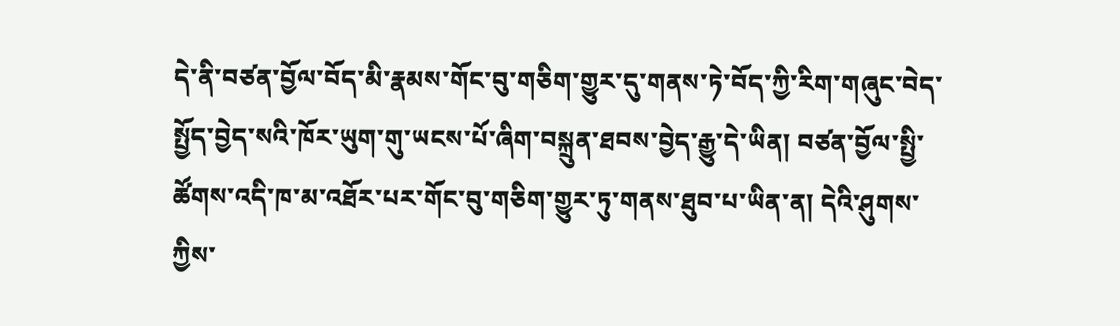དེ་ནི་བཙན་བྱོལ་བོད་མི་རྣམས་གོང་བུ་གཅིག་གྱུར་དུ་གནས་ཏེ་བོད་ཀྱི་རིག་གཞུང་བེད་སྤྱོད་བྱེད་སའི་ཁོར་ཡུག་གུ་ཡངས་པོ་ཞིག་བསྐྲུན་ཐབས་བྱེད་རྒྱུ་དེ་ཡིན། བཙན་བྱོལ་སྤྱི་ཚོགས་འདི་ཁ་མ་འཐོར་པར་གོང་བུ་གཅིག་གྱུར་ཏུ་གནས་ཐུབ་པ་ཡིན་ན། དེའི་ཤུགས་ཀྱིས་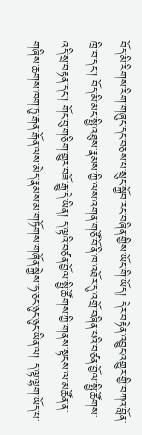བོད་མི་རིགས་རིག་གཞུང་དང་བཅས་པ་སྲུང་སྐྱོབ་རང་བཞིན་གྱིས་ཡོང་གི་ཡོད། དེར་བརྟེན་འབྱུང་འགྱུར་གྱི་བཀའ་བློན་ཁྲི་བ་དང་། བོད་མི་མང་སྤྱི་འཐུས་རྣམས་ཀྱི་ལས་འགན་གཙོ་བོ་ནི་ཁ་འཐོར་དུ་འགྲོ་བཞིན་པའི་བཙན་བྱོལ་སྤྱི་ཚོགས་འདི་སྲ་བརྟན་དང་། གོང་བུ་གཅིག་གྱུར་བཟོ་རྒྱུ་དེ་ཡིན། ད་ལྟའི་བཙན་བྱོལ་སྤྱི་ཚོགས་ཀྱི་གནས་སྟངས་ལ་མཚོན་ན་གཞིས་ཆགས་ཁག་ཏུ་རྒན་རྒོན་ལས་མེད་རྣམས་མ་གཏོགས་གཞོན་སྐྱེས་ཧ་ཅང་ཉུང་ཉུང་ཡིན་ལ། ད་ལྟ་ལྷག་ཡོད་པ་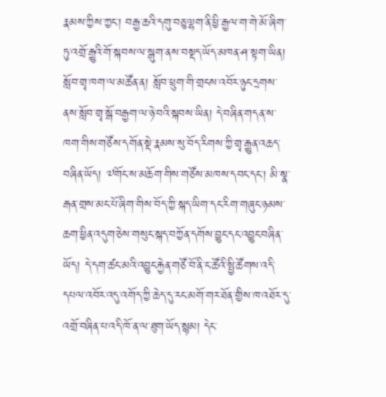རྣམས་ཀྱིས་ཀྱང་། བརྒྱ་ཆའི་དགུ་བཅུ་ལྷག་ནི་ཕྱི་རྒྱལ་ག་གེ་མོ་ཞིག་ཏུ་འགྲོ་རྒྱུའི་གོ་སྐབས་ལ་སྒུག་ནས་བསྡད་ཡོད་མཁན་ཤ་སྟག་ཡིན།
སློབ་གྲྭ་ཁག་ལ་མཚོན་ན། སློབ་ཕྲུག་གི་གྲངས་འབོར་ཉུང་དྲགས་ནས་སློབ་གྲྭ་སྒོ་བརྒྱག་ལ་ཉེ་བའི་སྐབས་ཡིན། དེ་བཞིན་གདན་ས་ཁག་གིས་གཙོས་དགོན་སྡེ་རྣམས་སུ་བོད་རིགས་ཀྱི་གྲྭ་རྒྱུན་འཆད་བཞིན་ཡོད། ༧གོང་ས་མཆོག་གིས་གཙོས་མཁས་དབང་དང་། མི་སྣ་རྒན་གྲས་མང་པོ་ཞིག་གིས་བོད་ཀྱི་སྐད་ཡིག་དང་རིག་གཞུང་ཉམས་ཆག་ཕྱིན་འདུག་ཅེས་གསུང་སྐད་བཀྱོན་དགོས་བྱུང་དང་འབྱུང་བཞིན་ཡོད། དེ་དག་ཚང་མའི་འབྱུང་རྐྱེན་གཙོ་བོ་ནི་ང་ཚོའི་སྤྱི་ཚོགས་འདི་དཔལ་འབོར་འདུ་འགོད་ཀྱི་ཆེད་དུ་རང་མགོ་གར་ཐོན་གྱིས་ཁ་འཐོར་དུ་འགྲོ་བཞིན་པ་འདི་ཁོ་ན་ལ་ཐུག་ཡོད་སྙམ། དེང་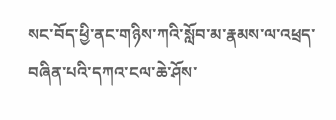སང་བོད་ཕྱི་ནང་གཉིས་ཀའི་སློབ་མ་རྣམས་ལ་འཕྲད་བཞིན་པའི་དཀའ་ངལ་ཆེ་ཤོས་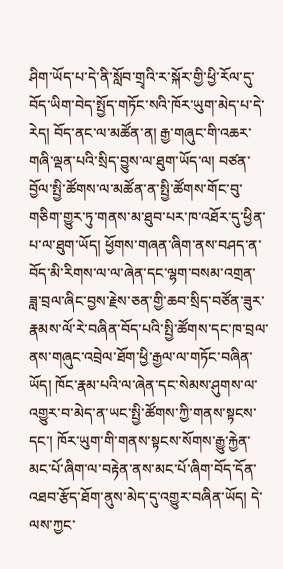ཤིག་ཡོད་པ་དེ་ནི་སློབ་གྲྭའི་ར་སྐོར་གྱི་ཕྱི་རོལ་དུ་བོད་ཡིག་བེད་སྤྱོད་གཏོང་སའི་ཁོར་ཡུག་མེད་པ་དེ་རེད། བོད་ནང་ལ་མཚོན་ན། རྒྱ་གཞུང་གི་འཆར་གཞི་ལྡན་པའི་སྲིད་བྱུས་ལ་ཐུག་ཡོད་ལ། བཙན་བྱོལ་སྤྱི་ཚོགས་ལ་མཚོན་ན་སྤྱི་ཚོགས་གོང་བུ་གཅིག་གྱུར་ཏུ་གནས་མ་ཐུབ་པར་ཁ་འཐོར་དུ་ཕྱིན་པ་ལ་ཐུག་ཡོད། ཕྱོགས་གཞན་ཞིག་ནས་བཤད་ན་བོད་མི་རིགས་ལ་ལ་ཞེན་དང་ལྷག་བསམ་འགྲན་ཟླ་བྲལ་ཞིང་བྱས་རྗེས་ཅན་གྱི་ཆབ་སྲིད་བཙོན་ཟུར་རྣམས་ལོ་རེ་བཞིན་བོད་པའི་སྤྱི་ཚོགས་དང་ཁ་བྲལ་ནས་གཞུང་འབྲེལ་ཐོག་ཕྱི་རྒྱལ་ལ་གཏོང་བཞིན་ཡོད། ཁོང་རྣམ་པའི་ལ་ཞེན་དང་སེམས་ཤུགས་ལ་འགྱུར་བ་མེད་ན་ཡང་སྤྱི་ཚོགས་ཀྱི་གནས་སྟངས་དང་། ཁོར་ཡུག་གི་གནས་སྟངས་སོགས་རྒྱུ་རྐྱེན་མང་པོ་ཞིག་ལ་བརྟེན་ནས་མང་པོ་ཞིག་བོད་དོན་འཐབ་རྩོད་ཐོག་ནུས་མེད་དུ་འགྱུར་བཞིན་ཡོད། དེ་ལས་ཀྱང་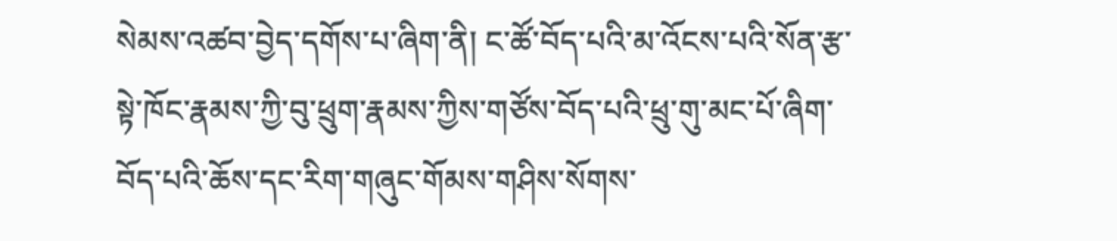སེམས་འཚབ་བྱེད་དགོས་པ་ཞིག་ནི། ང་ཚོ་བོད་པའི་མ་འོངས་པའི་སོན་རྩ་སྟེ་ཁོང་རྣམས་ཀྱི་བུ་ཕྲུག་རྣམས་ཀྱིས་གཙོས་བོད་པའི་ཕྲུ་གུ་མང་པོ་ཞིག་བོད་པའི་ཆོས་དང་རིག་གཞུང་གོམས་གཤིས་སོགས་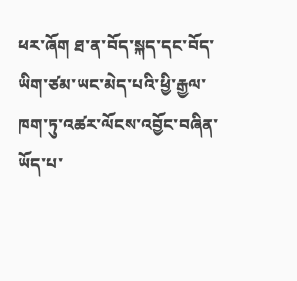ཕར་ཞོག ཐ་ན་བོད་སྐད་དང་བོད་ཡིག་ཙམ་ཡང་མེད་པའི་ཕྱི་རྒྱལ་ཁག་ཏུ་འཚར་ལོངས་འབྱོང་བཞིན་ཡོད་པ་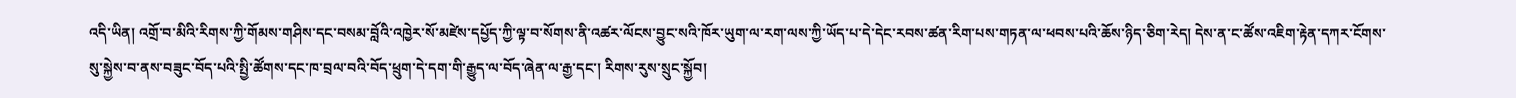འདི་ཡིན། འགྲོ་བ་མིའི་རིགས་ཀྱི་གོམས་གཤིས་དང་བསམ་བློའི་འཁྱེར་སོ་མཛེས་དཔྱོད་ཀྱི་ལྟ་བ་སོགས་ནི་འཚར་ལོངས་བྱུང་སའི་ཁོར་ཡུག་ལ་རག་ལས་ཀྱི་ཡོད་པ་དེ་དེང་རབས་ཚན་རིག་པས་གཏན་ལ་ཕབས་པའི་ཆོས་ཉིད་ཅིག་རེད། དེས་ན་ང་ཚོས་འཇིག་རྟེན་དཀར་ངོགས་སུ་སྐྱེས་བ་ནས་བཟུང་བོད་པའི་སྤྱི་ཚོགས་དང་ཁ་བྲལ་བའི་བོད་ཕྲུག་དེ་དག་གི་རྒྱུད་ལ་བོད་ཞེན་ལ་རྒྱ་དང་། རིགས་རུས་སྲུང་སྐྱོབ།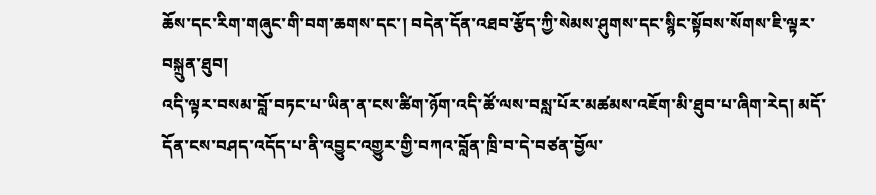ཆོས་དང་རིག་གཞུང་གི་བག་ཆགས་དང་། བདེན་དོན་འཐབ་རྩོད་ཀྱི་སེམས་ཤུགས་དང་སྙིང་སྟོབས་སོགས་ཇི་ལྟར་བསྐྲུན་ཐུབ།
འདི་ལྟར་བསམ་བློ་བཏང་པ་ཡིན་ན་ངས་ཚིག་ཉོག་འདི་ཚོ་ལས་བསླ་པོར་མཚམས་འཇོག་མི་ཐུབ་པ་ཞིག་རེད། མདོ་དོན་ངས་བཤད་འདོད་པ་ནི་འབྱུང་འགྱུར་གྱི་བཀའ་བློན་ཁྲི་བ་དེ་བཙན་བྱོལ་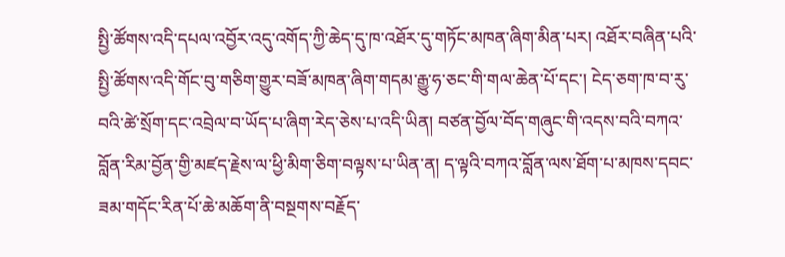སྤྱི་ཚོགས་འདི་དཔལ་འབྱོར་འདུ་འགོད་ཀྱི་ཆེད་དུ་ཁ་འཐོར་དུ་གཏོང་མཁན་ཞིག་མིན་པར། འཐོར་བཞིན་པའི་སྤྱི་ཚོགས་འདི་གོང་བུ་གཅིག་གྱུར་བཟོ་མཁན་ཞིག་གདམ་རྒྱུ་ཧ་ཅང་གི་གལ་ཆེན་པོ་དང་། ངེད་ཅག་ཁ་བ་རུ་བའི་ཚེ་སྲོག་དང་འབྲེལ་བ་ཡོད་པ་ཞིག་རེད་ཅེས་པ་འདི་ཡིན། བཙན་བྱོལ་བོད་གཞུང་གི་འདས་བའི་བཀའ་བློན་རིམ་བྱོན་གྱི་མཛད་རྗེས་ལ་ཕྱི་མིག་ཅིག་བལྟས་པ་ཡིན་ན། ད་ལྟའི་བཀའ་བློན་ལས་ཐོག་པ་མཁས་དབང་ཟམ་གདོང་རིན་པོ་ཆེ་མཆོག་ནི་བསྔགས་བརྗོད་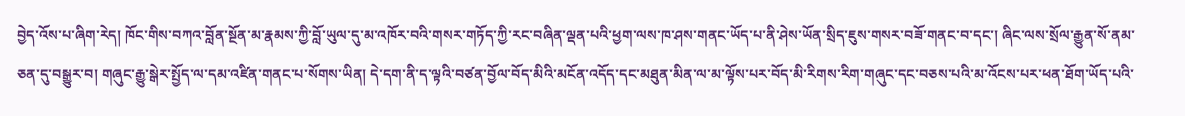བྱེད་འོས་པ་ཞིག་རེད། ཁོང་གིས་བཀའ་བློན་སྔོན་མ་རྣམས་ཀྱི་བློ་ཡུལ་དུ་མ་འཁོར་བའི་གསར་གཏོད་ཀྱི་རང་བཞིན་ལྡན་པའི་ཕྱག་ལས་ཁ་ཤས་གནང་ཡོད་པ་ནི་ཤེས་ཡོན་སྲིད་ཇུས་གསར་བཟོ་གནང་བ་དང་། ཞིང་ལས་སྲོལ་རྒྱུན་སོ་ནམ་ཅན་དུ་བསྒྱུར་བ། གཞུང་རྒྱུ་སྒེར་སྤྱོད་ལ་དམ་འཛིན་གནང་པ་སོགས་ཡིན། དེ་དག་ནི་ད་ལྟའི་བཙན་བྱོལ་བོད་མིའི་མངོན་འདོད་དང་མཐུན་མིན་ལ་མ་ལྟོས་པར་བོད་མི་རིགས་རིག་གཞུང་དང་བཅས་པའི་མ་འོངས་པར་ཕན་ཐོག་ཡོད་པའི་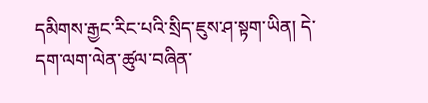དམིགས་རྒྱང་རིང་པའི་སྲིད་ཇུས་ཤ་སྟག་ཡིན། དེ་དག་ལག་ལེན་ཚུལ་བཞིན་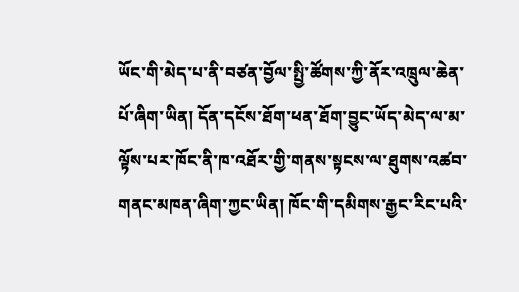ཡོང་གི་མེད་པ་ནི་བཙན་བྱོལ་སྤྱི་ཚོགས་ཀྱི་ནོར་འཁྲུལ་ཆེན་པོ་ཞིག་ཡིན། དོན་དངོས་ཐོག་ཕན་ཐོག་བྱུང་ཡོད་མེད་ལ་མ་ལྟོས་པར་ཁོང་ནི་ཁ་འཐོར་གྱི་གནས་སྟངས་ལ་ཐུགས་འཚབ་གནང་མཁན་ཞིག་ཀྱང་ཡིན། ཁོང་གི་དམིགས་རྒྱང་རིང་པའི་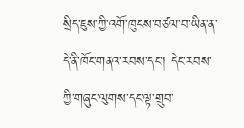སྲིད་ཇུས་ཀྱི་འགོ་ཁུངས་བཙལ་བ་ཡིན་ན་དེ་ནི་ཁོང་གནའ་རབས་དང་། དེང་རབས་ཀྱི་གཞུང་ལུགས་དང་ལྟ་གྲུབ་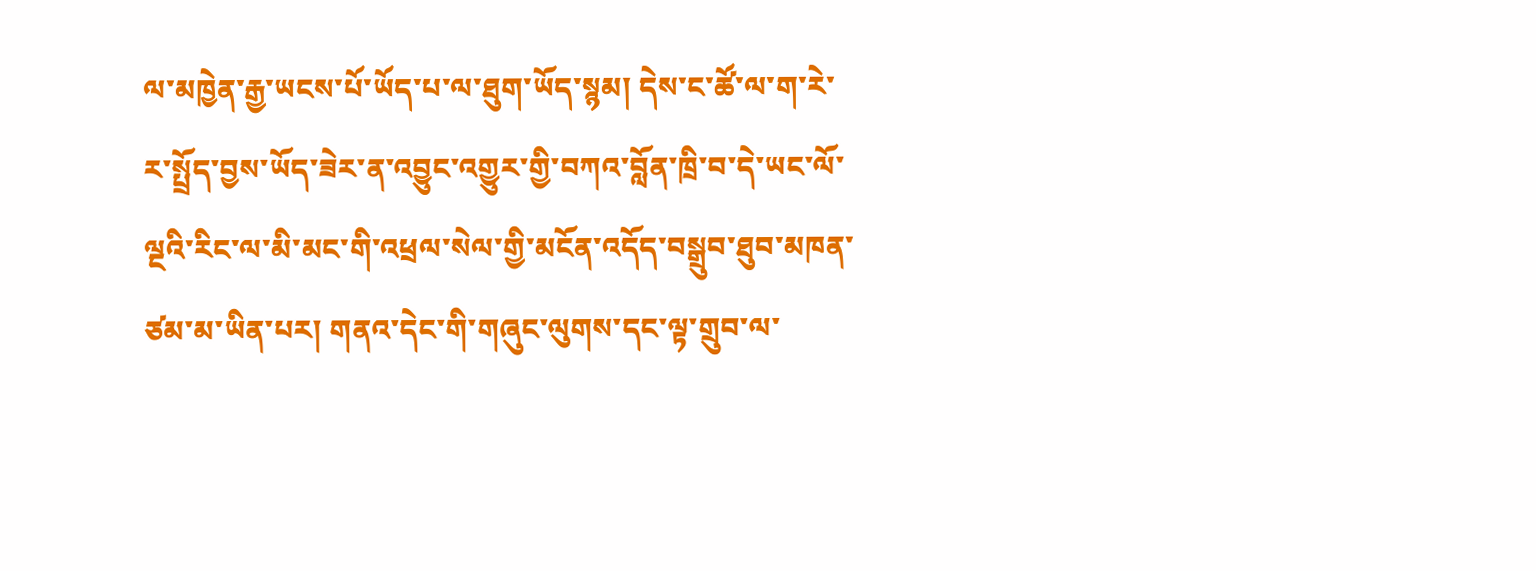ལ་མཁྱེན་རྒྱ་ཡངས་པོ་ཡོད་པ་ལ་ཐུག་ཡོད་སྙམ། དེས་ང་ཚོ་ལ་ག་རེ་ར་སྤྲོད་བྱས་ཡོད་ཟེར་ན་འབྱུང་འགྱུར་གྱི་བཀའ་བློན་ཁྲི་བ་དེ་ཡང་ལོ་ལྔའི་རིང་ལ་མི་མང་གི་འཕྲལ་སེལ་གྱི་མངོན་འདོད་བསྒྲུབ་ཐུབ་མཁན་ཙམ་མ་ཡིན་པར། གནའ་དེང་གི་གཞུང་ལུགས་དང་ལྟ་གྲུབ་ལ་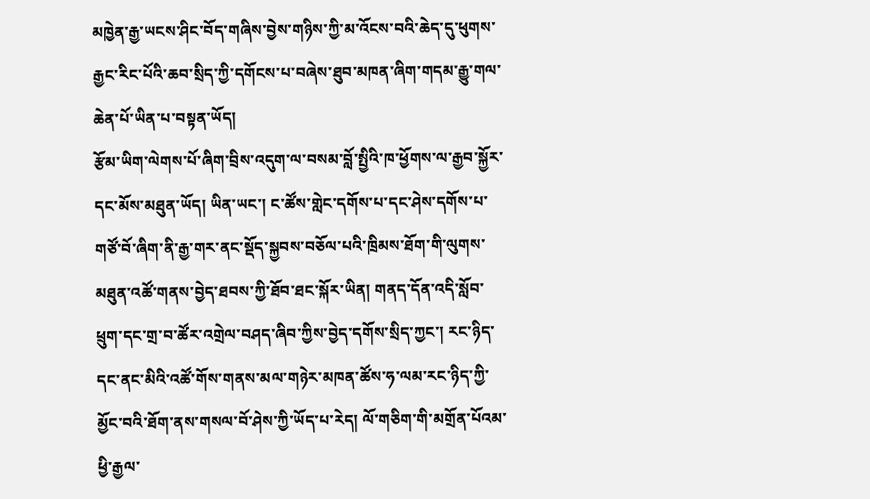མཁྱེན་རྒྱ་ཡངས་ཤིང་བོད་གཞིས་བྱེས་གཉིས་ཀྱི་མ་འོངས་བའི་ཆེད་དུ་ཕུགས་རྒྱང་རིང་པོའི་ཆབ་སྲིད་ཀྱི་དགོངས་པ་བཞེས་ཐུབ་མཁན་ཞིག་གདམ་རྒྱུ་གལ་ཆེན་པོ་ཡིན་པ་བསྟན་ཡོད།
རྩོམ་ཡིག་ལེགས་པོ་ཞིག་བྲིས་འདུག་ལ་བསམ་བློ་སྤྱིའི་ཁ་ཕྱོགས་ལ་རྒྱབ་སྐྱོར་དང་མོས་མཐུན་ཡོད། ཡིན་ཡང་། ང་ཚོས་གླེང་དགོས་པ་དང་ཤེས་དགོས་པ་གཙོ་བོ་ཞིག་ནི་རྒྱ་གར་ནང་སྡོད་སྐྱབས་བཅོལ་པའི་ཁྲིམས་ཐོག་གི་ལུགས་མཐུན་འཚོ་གནས་བྱེད་ཐབས་ཀྱི་ཐོབ་ཐང་སྐོར་ཡིན། གནད་དོན་འདི་སློབ་ཕྲུག་དང་གྲ་བ་ཚོར་འགྲེལ་བཤད་ཞིབ་ཀྱིས་བྱེད་དགོས་སྲིད་ཀྱང་། རང་ཉིད་དང་ནང་མིའི་འཚོ་གོས་གནས་མལ་གཉེར་མཁན་ཚོས་ཧ་ལམ་རང་ཉིད་ཀྱི་མྱོང་བའི་ཐོག་ནས་གསལ་བོ་ཤེས་ཀྱི་ཡོད་པ་རེད། ལོ་གཅིག་གི་མགྲོན་པོའམ་ཕྱི་རྒྱལ་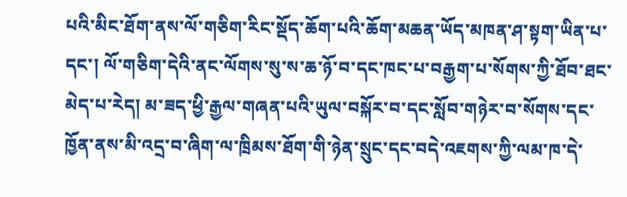པའི་མིང་ཐོག་ནས་ལོ་གཅིག་རིང་སྡོད་ཆོག་པའི་ཆོག་མཆན་ཡོད་མཁན་ཤ་སྟག་ཡིན་པ་དང་། ལོ་གཅིག་དེའི་ནང་ལོགས་སུ་ས་ཆ་ཉོ་བ་དང་ཁང་པ་བརྒྱག་པ་སོགས་ཀྱི་ཐོབ་ཐང་མེད་པ་རེད། མ་ཟད་ཕྱི་རྒྱལ་གཞན་པའི་ཡུལ་བསྐོར་བ་དང་སློབ་གཉེར་བ་སོགས་དང་ཁྱོན་ནས་མི་འདྲ་བ་ཞིག་ལ་ཁྲིམས་ཐོག་གི་ཉེན་སྲུང་དང་བདེ་འཇགས་ཀྱི་ལམ་ཁ་དེ་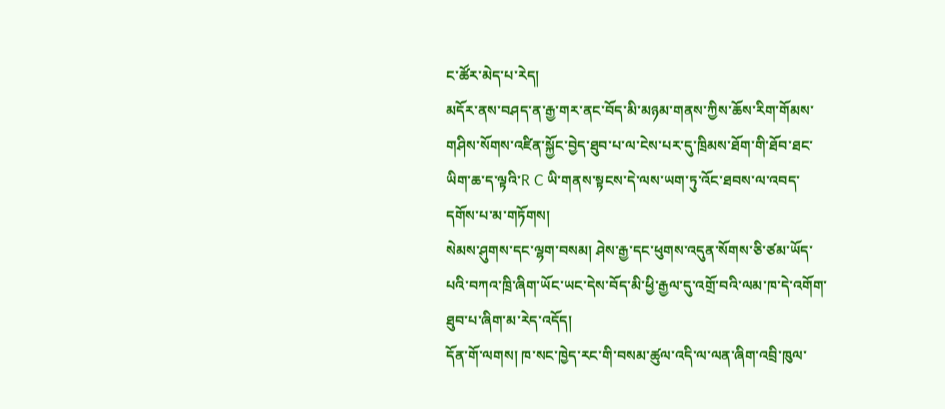ང་ཚོར་མེད་པ་རེད།
མདོར་ནས་བཤད་ན་རྒྱ་གར་ནང་བོད་མི་མཉམ་གནས་ཀྱིས་ཆོས་རིག་གོམས་གཤིས་སོགས་འཛིན་སྐྱོང་བྱེད་ཐུབ་པ་ལ་ངེས་པར་དུ་ཁྲིམས་ཐོག་གི་ཐོབ་ཐང་ཡིག་ཆ་ད་ལྟའི་R C ཡི་གནས་སྟངས་དེ་ལས་ཡག་ཏུ་འོང་ཐབས་ལ་འབད་དགོས་པ་མ་གཏོགས།
སེམས་ཤུགས་དང་ལྷག་བསམ། ཤེས་རྒྱ་དང་ཕུགས་འདུན་སོགས་ཅི་ཙམ་ཡོད་པའི་བཀའ་ཁྲི་ཞིག་ཡོང་ཡང་དེས་བོད་མི་ཕྱི་རྒྱལ་དུ་འགྲོ་བའི་ལམ་ཁ་དེ་འགོག་ཐུབ་པ་ཞིག་མ་རེད་འདོད།
དོན་གོ་ལགས། ཁ་སང་ཁྱེད་རང་གི་བསམ་ཚུལ་འདི་ལ་ལན་ཞིག་འབྲི་ཁུལ་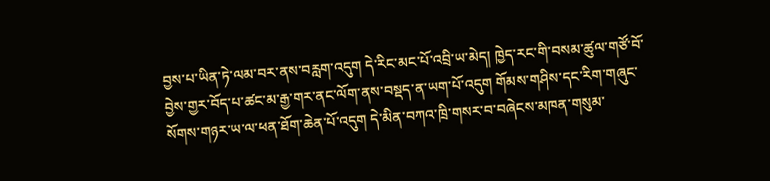བྱས་པ་ཡིན་ཏེ་ལམ་བར་ནས་བརླག་འདུག དེ་རིང་མང་པོ་འབྲི་ཡ་མེད། ཁྱེད་རང་གི་བསམ་ཚུལ་གཙོ་བོ་བྱེས་གྱར་བོད་པ་ཚང་མ་རྒྱ་གར་ནང་ལོག་ནས་བསྡད་ན་ཡག་པོ་འདུག གོམས་གཤིས་དང་རིག་གཞུང་སོགས་གཉར་ཡ་ལ་ཕན་ཐོག་ཆེན་པོ་འདུག དེ་མིན་བཀའ་ཁྲི་གསར་བ་བཞེངས་མཁན་གསུམ་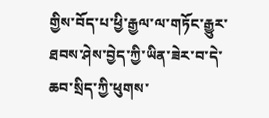གྱིས་བོད་པ་ཕྱི་རྒྱལ་ལ་གཏོང་རྒྱུར་ཐབས་ཤེས་བྱེད་ཀྱི་ཡིན་ཟེར་བ་དེ་ཆབ་སྲིད་ཀྱི་ཕུགས་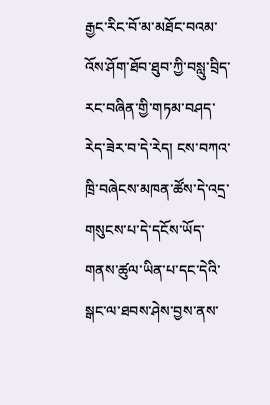རྒྱང་རིང་བོ་མ་མཐོང་བའམ་འོས་ཤོག་ཐོབ་ཐུབ་ཀྱི་བསླུ་བྲིད་རང་བཞིན་གྱི་གཏམ་བཤད་རེད་ཟེར་བ་དེ་རེད། ངས་བཀའ་ཁྲི་བཞེངས་མཁན་ཚོས་དེ་འདྲ་གསུངས་པ་དེ་དངོས་ཡོད་གནས་ཚུལ་ཡིན་པ་དང་དེའི་སྒང་ལ་ཐབས་ཤེས་བྱས་ནས་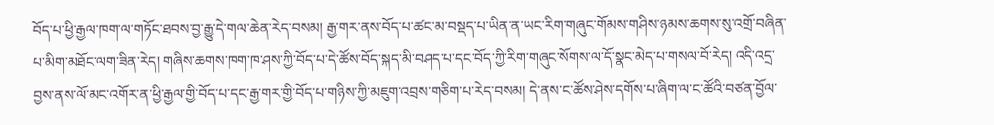བོད་པ་ཕྱི་རྒྱལ་ཁག་ལ་གཏོང་ཐབས་བྱ་རྒྱུ་དེ་གལ་ཆེན་རེད་བསམ། རྒྱ་གར་ནས་བོད་པ་ཚང་མ་བསྡད་པ་ཡིན་ན་ཡང་རིག་གཞུང་གོམས་གཤིས་ཉམས་ཆགས་སུ་འགྲོ་བཞིན་པ་མིག་མཐོང་ལག་ཟིན་རེད། གཞིས་ཆགས་ཁག་ཁ་ཤས་ཀྱི་བོད་པ་དེ་ཚོས་བོད་སྐད་མི་བཤད་པ་དང་བོད་ཀྱི་རིག་གཞུང་སོགས་ལ་དོ་སྣང་མེད་པ་གསལ་བོ་རེད། འདི་འདྲ་བྱས་ནས་ལོ་མང་འགོར་ན་ཕྱི་རྒྱལ་གྱི་བོད་པ་དང་རྒྱ་གར་གྱི་བོད་པ་གཉིས་ཀྱི་མཇུག་འབྲས་གཅིག་པ་རེད་བསམ། དེ་ནས་ང་ཚོས་ཤེས་དགོས་པ་ཞིག་ལ་ང་ཚོའི་བཙན་བྱོལ་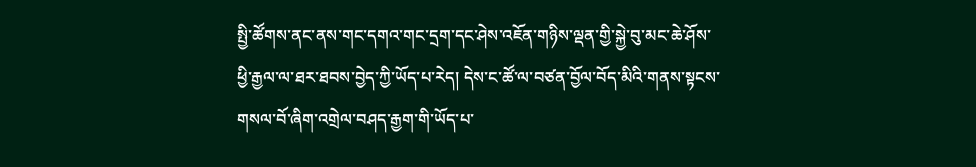སྤྱི་ཚོགས་ནང་ནས་གང་དགའ་གང་དྲག་དང་ཤེས་འཇོན་གཉིས་ལྡན་གྱི་སྐྱེ་བུ་མང་ཆེ་ཤོས་ཕྱི་རྒྱལ་ལ་ཐར་ཐབས་བྱེད་ཀྱི་ཡོད་པ་རེད། དེས་ང་ཚོ་ལ་བཙན་བྱོལ་བོད་མིའི་གནས་སྟངས་གསལ་བོ་ཞིག་འགྲེལ་བཤད་རྒྱག་གི་ཡོད་པ་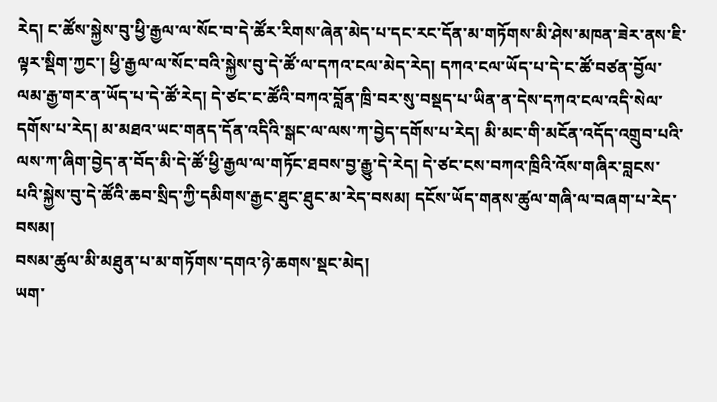རེད། ང་ཚོས་སྐྱེས་བུ་ཕྱི་རྒྱལ་ལ་སོང་བ་དེ་ཚོར་རིགས་ཞེན་མེད་པ་དང་རང་དོན་མ་གཏོགས་མི་ཤེས་མཁན་ཟེར་ནས་ཇི་ལྟར་སྡིག་ཀྱང་། ཕྱི་རྒྱལ་ལ་སོང་བའི་སྐྱེས་བུ་དེ་ཚོ་ལ་དཀའ་ངལ་མེད་རེད། དཀའ་ངལ་ཡོད་པ་དེ་ང་ཚོ་བཙན་བྱོལ་ལམ་རྒྱ་གར་ན་ཡོད་པ་དེ་ཚོ་རེད། དེ་ཙང་ང་ཚོའི་བཀའ་བློན་ཁྲི་བར་སུ་བསྡད་པ་ཡིན་ན་དེས་དཀའ་ངལ་འདི་སེལ་དགོས་པ་རེད། མ་མཐའ་ཡང་གནད་དོན་འདིའི་སྒང་ལ་ལས་ཀ་བྱེད་དགོས་པ་རེད། མི་མང་གི་མངོན་འདོད་འགྲུབ་པའི་ལས་ཀ་ཞིག་བྱེད་ན་བོད་མི་དེ་ཚོ་ཕྱི་རྒྱལ་ལ་གཏོང་ཐབས་བྱ་རྒྱུ་དེ་རེད། དེ་ཙང་ངས་བཀའ་ཁྲིའི་འོས་གཞིར་བླངས་པའི་སྐྱེས་བུ་དེ་ཚོའི་ཆབ་སྲིད་ཀྱི་དམིགས་རྒྱང་ཐུང་ཐུང་མ་རེད་བསམ། དངོས་ཡོད་གནས་ཚུལ་གཞི་ལ་བཞག་པ་རེད་བསམ།
བསམ་ཚུལ་མི་མཐུན་པ་མ་གཏོགས་དགའ་ཉེ་ཆགས་སྡང་མེད།
ཡག་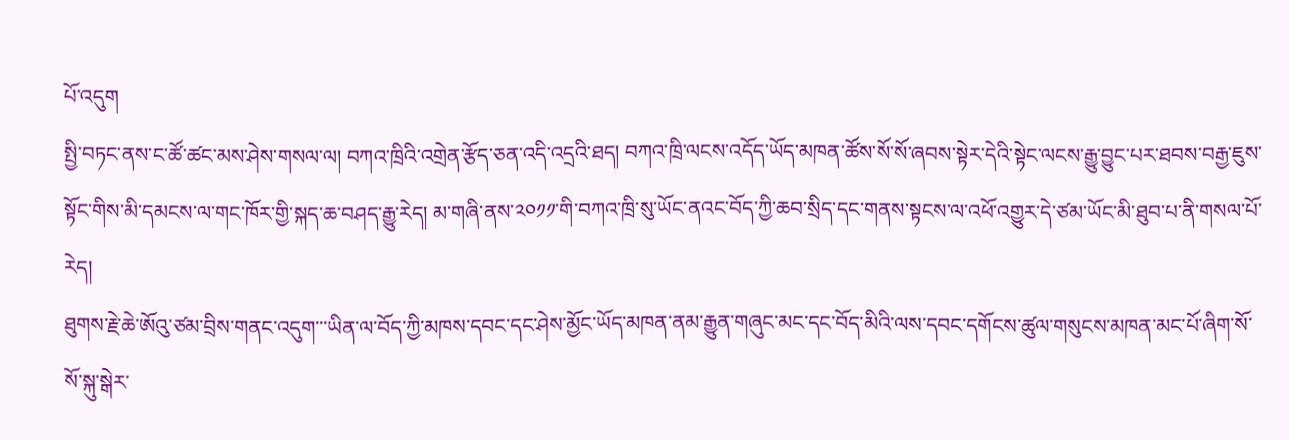པོ་འདུག
སྤྱི་བཏང་ནས་ང་ཚོ་ཚང་མས་ཤེས་གསལ་ལ། བཀའ་ཁྲིའི་འགྲེན་རྩོད་ཅན་འདི་འདྲའི་ཐད། བཀའ་ཁྲི་ལངས་འདོད་ཡོད་མཁན་ཚོས་སོ་སོ་ཞབས་སྟེར་དེའི་སྟེང་ལངས་རྒྱུ་བྱུང་པར་ཐབས་བརྒྱ་ཇུས་སྟོང་གིས་མི་དམངས་ལ་གང་ཁོར་གྱི་སྐད་ཆ་བཤད་རྒྱུ་རེད། མ་གཞི་ནས་༢༠༡༡་གི་བཀའ་ཁྲི་སུ་ཡོང་ནའང་བོད་ཀྱི་ཆབ་སྲིད་དང་གནས་སྟངས་ལ་འཕོ་འགྱུར་དེ་ཙམ་ཡོང་མི་ཐུབ་པ་ནི་གསལ་པོ་རེད།
ཐུགས་རྗེ་ཆེ་ཨོའུ་ཙམ་བྲིས་གནང་འདུག་་་ཡིན་ལ་བོད་ཀྱི་མཁས་དབང་དང་ཤེས་མྱོང་ཡོད་མཁན་ནམ་རྒྱུན་གཞུང་མང་དང་བོད་མིའི་ལས་དབང་དགོངས་ཚུལ་གསུངས་མཁན་མང་པོ་ཞིག་སོ་སོ་སྐུ་སྒེར་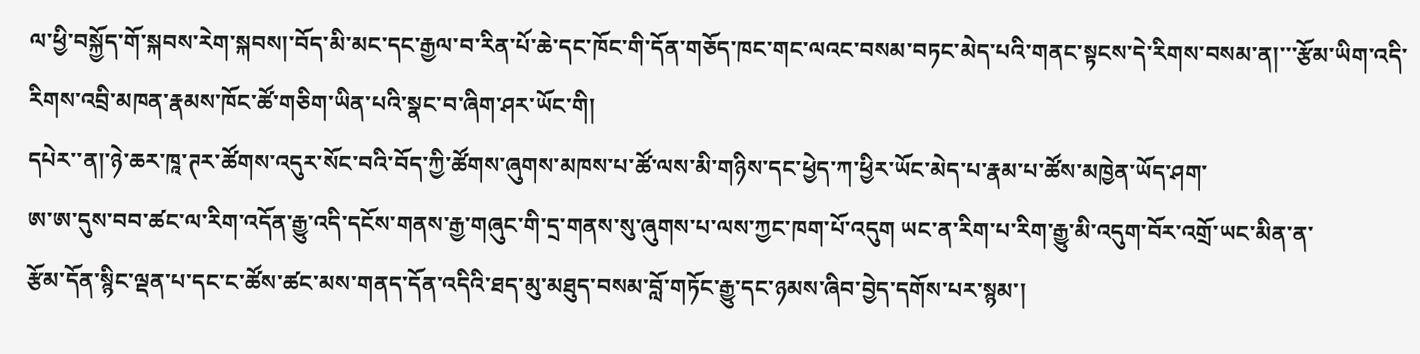ལ་ཕྱི་བསྐྱོད་གོ་སྐབས་རེག་སྐབས།་བོད་མི་མང་དང་རྒྱལ་བ་རིན་པོ་ཆེ་དང་ཁོང་གི་དོན་གཅོད་ཁང་གང་ལའང་བསམ་བཏང་མེད་པའི་གནང་སྟངས་དེ་རིགས་བསམ་ན།་་་རྩོམ་ཡིག་འདི་རིགས་འབྲི་མཁན་རྣམས་ཁོང་ཚོ་གཅིག་ཡིན་པའི་སྣང་བ་ཞིག་ཤར་ཡོང་གི།
དཔེར་་ན།་ཉེ་ཆར་ཁཱ་ཊར་ཚོགས་འདུར་སོང་བའི་བོད་ཀྱི་ཚོགས་ཞུགས་མཁས་པ་ཚོ་ལས་མི་གཉིས་དང་ཕྱེད་ཀ་ཕྱིར་ཡོང་མེད་པ་རྣམ་པ་ཚོས་མཁྱེན་ཡོད་ཤག་
ཨ་ཨ་དུས་བབ་ཚང་ལ་རིག་འདོན་རྒྱུ་འདི་དངོས་གནས་རྒྱ་གཞུང་གི་དྲ་གནས་སུ་ཞུགས་པ་ལས་ཀྱང་ཁག་པོ་འདུག ཡང་ན་རིག་པ་རིག་རྒྱུ་མི་འདུག་བོར་འགྲོ་ཡང་མིན་ན་
རྩོམ་དོན་སྙིང་ལྡན་པ་དང་ང་ཚོས་ཚང་མས་གནད་དོན་འདིའི་ཐད་མུ་མཐུད་བསམ་བློ་གཏོང་རྒྱུ་དང་ཉམས་ཞིབ་བྱེད་དགོས་པར་སྙམ་།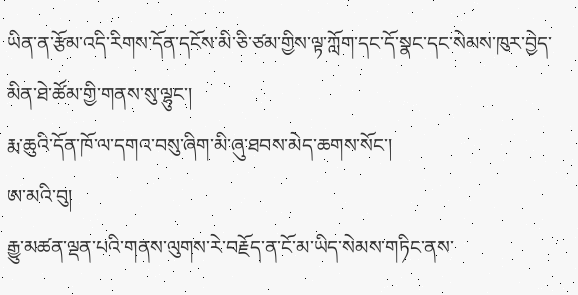ཡིན་ན་རྩོམ་འདི་རིགས་དོན་དངོས་མི་ཅི་ཙམ་གྱིས་ལྟ་ཀློག་དང་དོ་སྣང་དང་སེམས་ཁུར་བྱེད་མིན་ཐེ་ཚོམ་གྱི་གནས་སུ་ལྷུང་།
རྨ་ཆུའི་དོན་ཁོ་ལ་དགའ་བསུ་ཞིག་མི་ཞུ་ཐབས་མེད་ཆགས་སོང་།
ཨ་མའི་བུ།
རྒྱུ་མཚན་ལྡན་པའི་གནས་ལུགས་རེ་བརྗོད་ན་ངོ་མ་ཡིད་སེམས་གཏིང་ནས་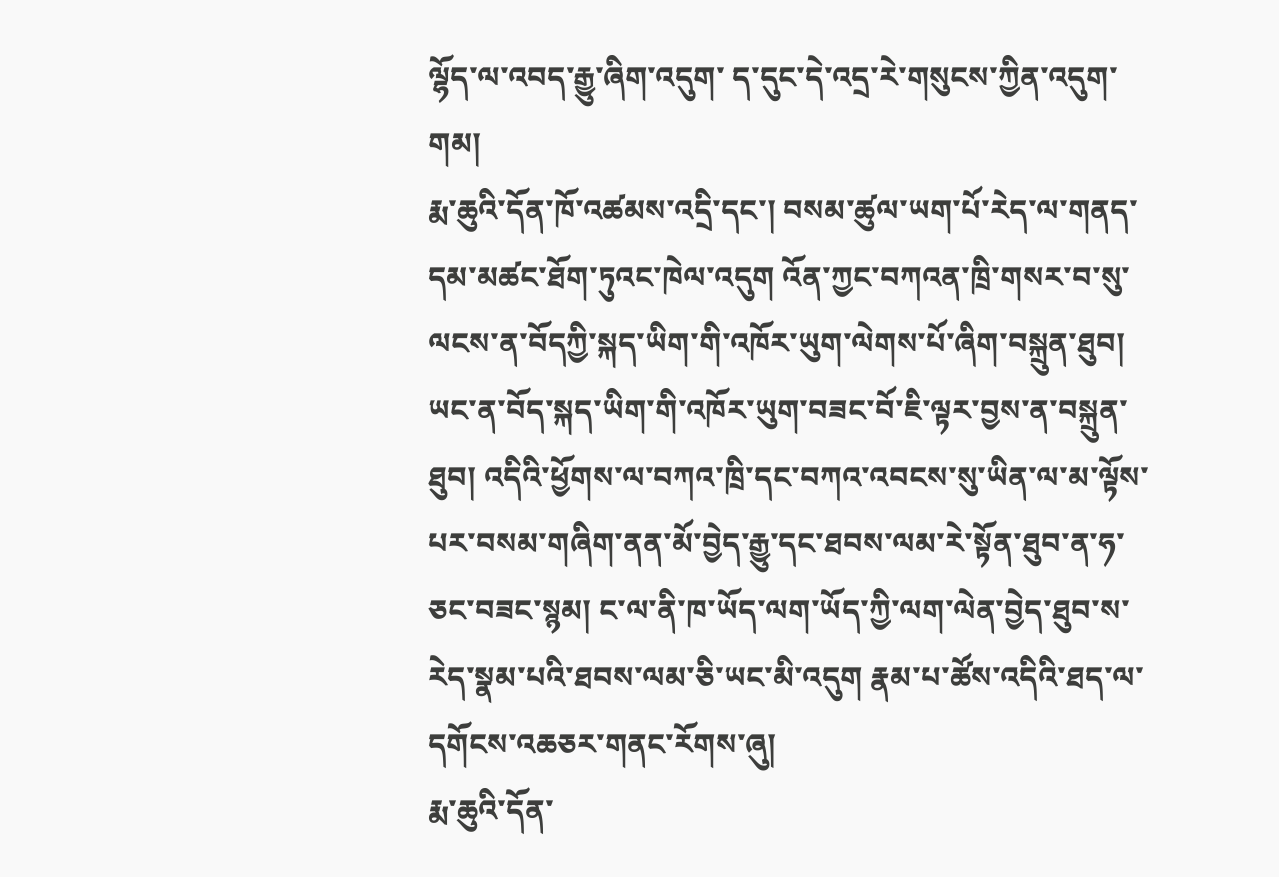ལྷོད་ལ་འབད་རྒྱུ་ཞིག་འདུག་ ད་དུང་དེ་འདྲ་རེ་གསུངས་ཀྱིན་འདུག་གམ།
རྨ་ཆུའི་དོན་ཁོ་འཚམས་འདྲི་དང་། བསམ་ཚུལ་ཡག་པོ་རེད་ལ་གནད་དམ་མཚང་ཐོག་ཏུའང་ཁེལ་འདུག འོན་ཀྱང་བཀའན་ཁྲི་གསར་བ་སུ་ལངས་ན་བོདཀྱི་སྐད་ཡིག་གི་འཁོར་ཡུག་ལེགས་པོ་ཞིག་བསྐྲུན་ཐུབ། ཡང་ན་བོད་སྐད་ཡིག་གི་འཁོར་ཡུག་བཟང་བོ་ཇི་ལྟར་བྱས་ན་བསྐྲུན་ཐུབ། འདིའི་ཕྱོགས་ལ་བཀའ་ཁྲི་དང་བཀའ་འབངས་སུ་ཡིན་ལ་མ་ལྟོས་པར་བསམ་གཞིག་ནན་མོ་བྱེད་རྒྱུ་དང་ཐབས་ལམ་རེ་སྟོན་ཐུབ་ན་ཧ་ཅང་བཟང་སྙམ། ང་ལ་ནི་ཁ་ཡོད་ལག་ཡོད་ཀྱི་ལག་ལེན་བྱེད་ཐུབ་ས་རེད་སྣམ་པའི་ཐབས་ལམ་ཅི་ཡང་མི་འདུག རྣམ་པ་ཚོས་འདིའི་ཐད་ལ་དགོངས་འཆཅར་གནང་རོགས་ཞུ།
རྨ་ཆུའི་དོན་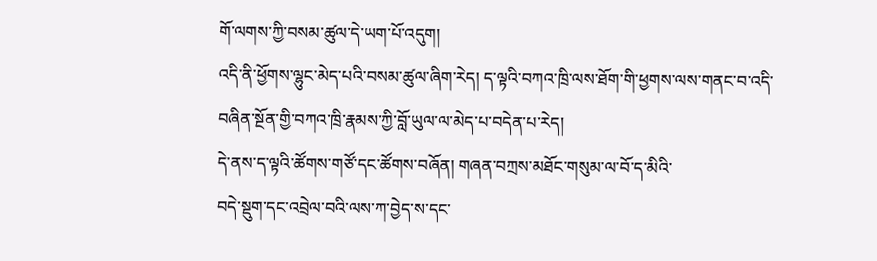གོ་ལགས་ཀྱི་བསམ་ཚུལ་དེ་ཡག་པོ་འདུག།
འདི་ནི་ཕྱོགས་ལྷུང་མེད་པའི་བསམ་ཚུལ་ཞིག་རེད། ད་ལྟའི་བཀའ་ཁྲི་ལས་ཐོག་གི་ཕྱགས་ལས་གནང་བ་འདི་བཞིན་སྔོན་གྱི་བཀའ་ཁྲི་རྣམས་ཀྱི་བློ་ཡུལ་ལ་མེད་པ་བདེན་པ་རེད།
དེ་ནས་ད་ལྟའི་ཚོགས་གཙོ་དང་ཚོགས་བཞོན། གཞན་བཀྲས་མཐོང་གསུམ་ལ་བོ་ད་མིའི་
བདེ་སྡུག་དང་འབྲེལ་བའི་ལས་ཀ་བྱེད་ས་དང་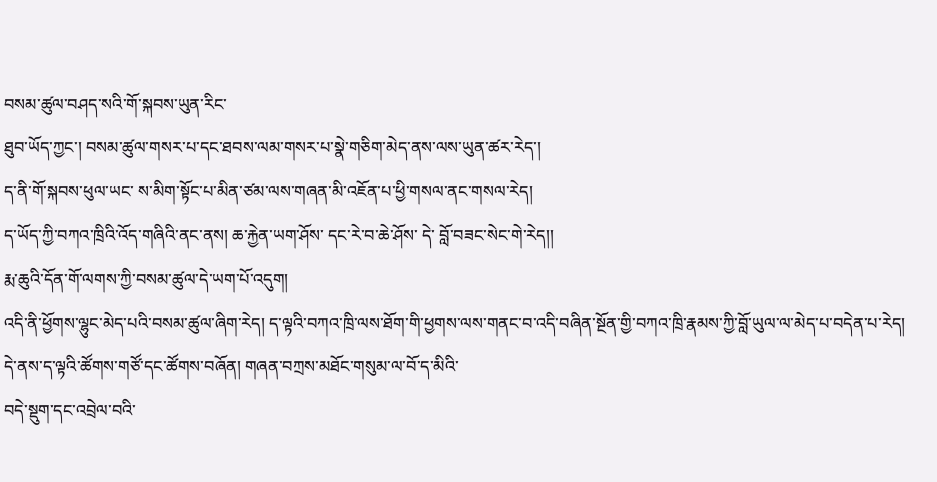བསམ་ཚུལ་བཤད་སའི་གོ་སྐབས་ཡུན་རིང་
ཐུབ་ཡོད་ཀྱང་། བསམ་ཚུལ་གསར་པ་དང་ཐབས་ལམ་གསར་པ་སྣེ་གཅིག་མེད་ནས་ལས་ཡུན་ཚར་རེད་།
ད་ནི་གོ་སྐབས་ཕུལ་ཡང་ ས་མིག་སྟོང་པ་མིན་ཙམ་ལས་གཞན་མི་འཇོན་པ་ཕྱི་གསལ་ནང་གསལ་རེད།
ད་ཡོད་ཀྱི་བཀའ་ཁྲིའི་འོད་གཞིའི་ནང་ནས། ཆ་རྐྱེན་ཡག་ཤོས་ དང་རེ་བ་ཆེ་ཤོས་ དེ་ བློ་བཟང་སེང་གེ་རེད།།
རྨ་ཆུའི་དོན་གོ་ལགས་ཀྱི་བསམ་ཚུལ་དེ་ཡག་པོ་འདུག།
འདི་ནི་ཕྱོགས་ལྷུང་མེད་པའི་བསམ་ཚུལ་ཞིག་རེད། ད་ལྟའི་བཀའ་ཁྲི་ལས་ཐོག་གི་ཕྱགས་ལས་གནང་བ་འདི་བཞིན་སྔོན་གྱི་བཀའ་ཁྲི་རྣམས་ཀྱི་བློ་ཡུལ་ལ་མེད་པ་བདེན་པ་རེད།
དེ་ནས་ད་ལྟའི་ཚོགས་གཙོ་དང་ཚོགས་བཞོན། གཞན་བཀྲས་མཐོང་གསུམ་ལ་བོ་ད་མིའི་
བདེ་སྡུག་དང་འབྲེལ་བའི་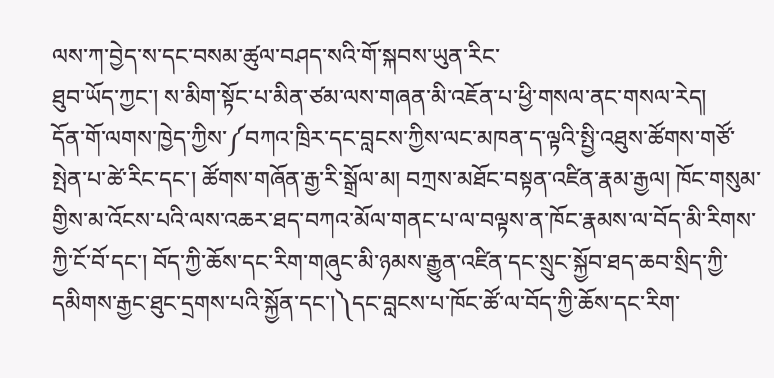ལས་ཀ་བྱེད་ས་དང་བསམ་ཚུལ་བཤད་སའི་གོ་སྐབས་ཡུན་རིང་
ཐུབ་ཡོད་ཀྱང་། ས་མིག་སྟོང་པ་མིན་ཙམ་ལས་གཞན་མི་འཇོན་པ་ཕྱི་གསལ་ནང་གསལ་རེད།
དོན་གོ་ལགས་ཁྱེད་ཀྱིས་༼བཀའ་ཁྲིར་དང་བླངས་ཀྱིས་ལང་མཁན་ད་ལྟའི་སྤྱི་འཐུས་ཚོགས་གཙོ་སྤེན་པ་ཚེ་རིང་དང་། ཚོགས་གཞོན་རྒྱ་རི་སྒྲོལ་མ། བཀྲས་མཐོང་བསྟན་འཛིན་རྣམ་རྒྱལ། ཁོང་གསུམ་གྱིས་མ་འོངས་པའི་ལས་འཆར་ཐད་བཀའ་མོལ་གནང་པ་ལ་བལྟས་ན་ཁོང་རྣམས་ལ་བོད་མི་རིགས་ཀྱི་ངོ་བོ་དང་། བོད་ཀྱི་ཆོས་དང་རིག་གཞུང་མི་ཉམས་རྒྱུན་འཛིན་དང་སྲུང་སྐྱོབ་ཐད་ཆབ་སྲིད་ཀྱི་དམིགས་རྒྱང་ཐུང་དྲགས་པའི་སྐྱོན་དང་།༽དང་བླངས་པ་ཁོང་ཚོ་ལ་བོད་ཀྱི་ཆོས་དང་རིག་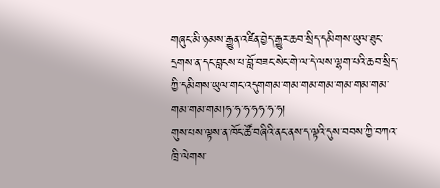གཞུང་མི་ཉམས་རྒྱུན་འཛིན་བྱེད་རྒྱུར་ཆབ་སྲིད་དམིགས་ཡུལ་ཐུང་དྲགས་ན་དང་བླངས་པ་བློ་བཟང་སེང་གེ་ལ་དེ་ལས་ལྷག་པའི་ཆབ་སྲིད་ཀྱི་དམིགས་ཡུལ་གང་འདུགགམ་གམ་གམ་གམ་གམ་གམ་གམ་གམ་གམ་གམ།ཧ་ཧ་ཧ་ཧཧ་ཧ་ཧ།
གུས་པས་ལྟས་ན་ཁོང་ཚོ་བཞིའི་ནང་ནས་ད་ལྟའི་དུས་བབས་ཀྱི་བཀའ་ཁྲི་ལེགས་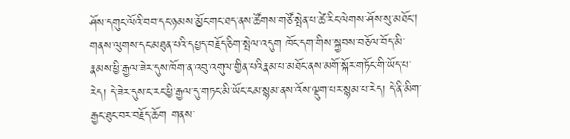ཤོས་དགུང་ལོའི་བབ་དང་ཉམས་མྱོང་གང་ཐད་ནས་ཚོགས་གཙོ་སྤེན་པ་ཚེ་རིང་ལེགས་ཤོས་སུ་མཐོང།
གནས་ལུགས་དང་མཐུན་པའི་དཔྱད་བརྗོད་ཅིག་སྤེལ་འདུག ཁོང་དག་གིས་སྐྱབས་བཅོལ་བོད་མི་རྣམས་ཕྱི་རྒྱལ་ཟེར་དུས་ཁོག་ན་འབུ་འགུལ་གྱིན་པའིརྣམ་པ་མཐོང་ནས་མགོ་སྐོར་གཏོང་གི་ཡོད་པ་རེད། དེ་ཟེར་དུས་ང་རང་ཕྱི་རྒྱལ་དུ་གཏང་མི་ཡོང་ངམ་སྙམ་ནས་འོས་ལྡུག་པར་སྙམ་པ་རེད། དེ་ནི་མིག་རྒྱང་ཐུང་བར་བརྗོད་ཆོག གནས་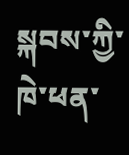སྐབས་ཀྱི་ཁེ་ཕན་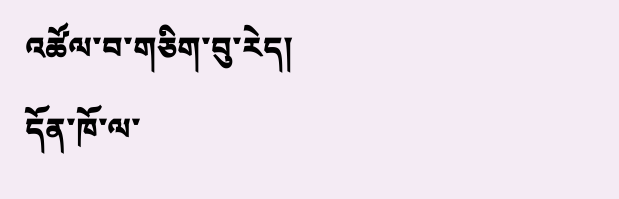འཚོལ་བ་གཅིག་བུ་རེད།
དོན་ཁོ་ལ་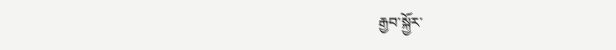རྒྱབ་སྐྱོར་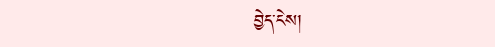བྱེད་ངེས།